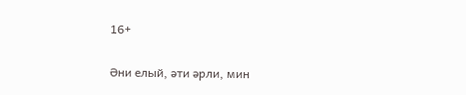16+

Әни елый, әти әрли, мин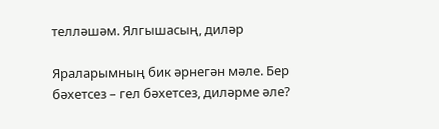телләшәм. Ялгышасың, диләр

Яраларымның бик әрнегән мәле. Бер бәхетсез – гел бәхетсез, диләрме әле?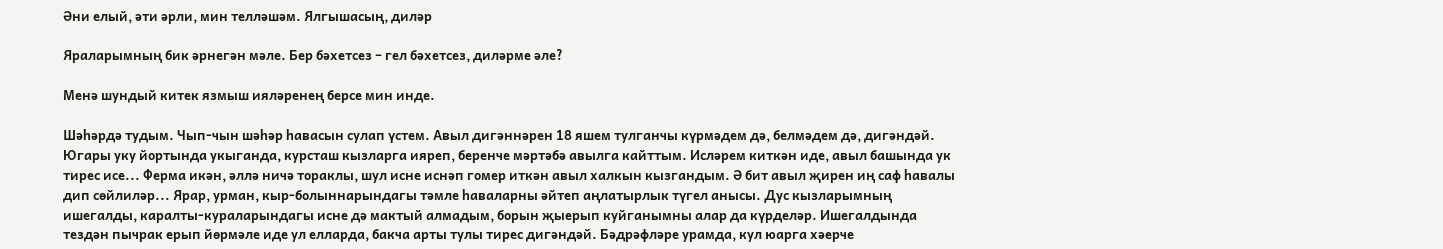Әни елый, әти әрли, мин телләшәм. Ялгышасың, диләр

Яраларымның бик әрнегән мәле. Бер бәхетсез – гел бәхетсез, диләрме әле?

Менә шундый китек язмыш ияләренең берсе мин инде.

Шәһәрдә тудым. Чып-чын шәһәр һавасын сулап үстем. Авыл дигәннәрен 18 яшем тулганчы күрмәдем дә, белмәдем дә, дигәндәй. Югары уку йортында укыганда, курсташ кызларга ияреп, беренче мәртәбә авылга кайттым. Исләрем киткән иде, авыл башында ук тирес исе... Ферма икән, әллә ничә тораклы, шул исне иснәп гомер иткән авыл халкын кызгандым. Ә бит авыл җирен иң саф һавалы дип сөйлиләр... Ярар, урман, кыр-болыннарындагы тәмле һаваларны әйтеп аңлатырлык түгел анысы. Дус кызларымның ишегалды, каралты-кураларындагы исне дә мактый алмадым, борын җыерып куйганымны алар да күрделәр. Ишегалдында тездән пычрак ерып йөрмәле иде ул елларда, бакча арты тулы тирес дигәндәй. Бәдрәфләре урамда, кул юарга хәерче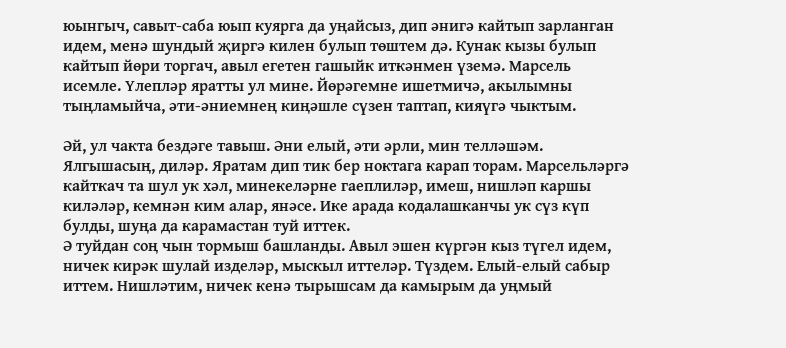юынгыч, савыт-саба юып куярга да уңайсыз, дип әнигә кайтып зарланган идем, менә шундый җиргә килен булып төштем дә. Кунак кызы булып кайтып йөри торгач, авыл егетен гашыйк иткәнмен үземә. Марсель исемле. Үлепләр яратты ул мине. Йөрәгемне ишетмичә, акылымны тыңламыйча, әти-әниемнең киңәшле сүзен таптап, кияүгә чыктым.

Әй, ул чакта бездәге тавыш. Әни елый, әти әрли, мин телләшәм. Ялгышасың, диләр. Яратам дип тик бер ноктага карап торам. Марсельләргә кайткач та шул ук хәл, минекеләрне гаеплиләр, имеш, нишләп каршы киләләр, кемнән ким алар, янәсе. Ике арада кодалашканчы ук сүз күп булды, шуңа да карамастан туй иттек.
Ә туйдан соң чын тормыш башланды. Авыл эшен күргән кыз түгел идем, ничек кирәк шулай изделәр, мыскыл иттеләр. Түздем. Елый-елый сабыр иттем. Нишләтим, ничек кенә тырышсам да камырым да уңмый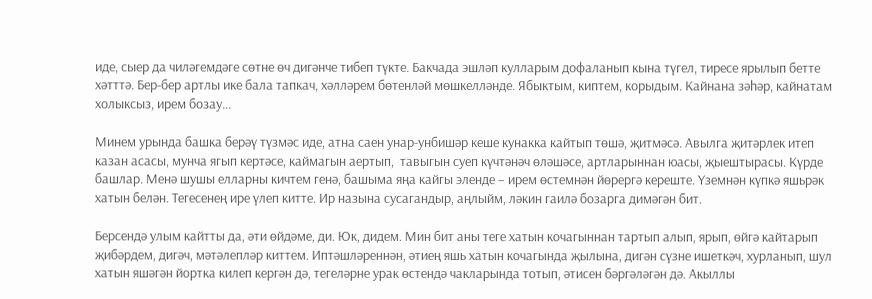иде, сыер да чиләгемдәге сөтне өч дигәнче тибеп түкте. Бакчада эшләп кулларым дофаланып кына түгел, тиресе ярылып бетте хәтттә. Бер-бер артлы ике бала тапкач, хәлләрем бөтенләй мөшкелләнде. Ябыктым, киптем, корыдым. Кайнана зәһәр, кайнатам холыксыз, ирем бозау...

Минем урында башка берәү түзмәс иде, атна саен унар-унбишәр кеше кунакка кайтып төшә, җитмәсә. Авылга җитәрлек итеп казан асасы, мунча ягып кертәсе, каймагын аертып,  тавыгын суеп күчтәнәч өләшәсе, артларыннан юасы, җыештырасы. Күрде башлар. Менә шушы елларны кичтем генә, башыма яңа кайгы эленде – ирем өстемнән йөрергә кереште. Үземнән күпкә яшьрәк хатын белән. Тегесенең ире үлеп китте. Ир назына сусагандыр, аңлыйм, ләкин гаилә бозарга димәгән бит.

Берсендә улым кайтты да, әти өйдәме, ди. Юк, дидем. Мин бит аны теге хатын кочагыннан тартып алып, ярып, өйгә кайтарып җибәрдем, дигәч, мәтәлепләр киттем. Иптәшләреннән, әтиең яшь хатын кочагында җылына, дигән сүзне ишеткәч, хурланып, шул хатын яшәгән йортка килеп кергән дә, тегеләрне урак өстендә чакларында тотып, әтисен бәргәләгән дә. Акыллы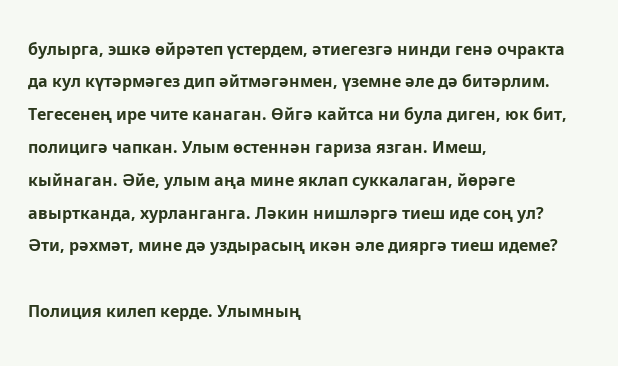булырга, эшкә өйрәтеп үстердем, әтиегезгә нинди генә очракта да кул күтәрмәгез дип әйтмәгәнмен, үземне әле дә битәрлим. Тегесенең ире чите канаган. Өйгә кайтса ни була диген, юк бит, полицигә чапкан. Улым өстеннән гариза язган. Имеш, кыйнаган. Әйе, улым аңа мине яклап суккалаган, йөрәге авыртканда, хурланганга. Ләкин нишләргә тиеш иде соң ул? Әти, рәхмәт, мине дә уздырасың икән әле дияргә тиеш идеме?

Полиция килеп керде. Улымның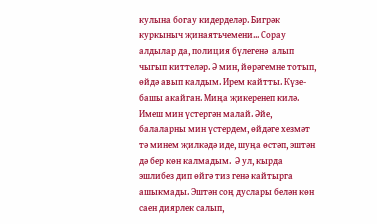кулына богау кидерделәр. Бигрәк куркыныч җинаятьчемени... Сорау алдылар да, полиция бүлегенә  алып чыгып киттеләр. Ә мин, йөрәгемне тотып, өйдә авып калдым. Ирем кайтты. Күзе-башы акайган. Миңа җикеренеп килә. Имеш мин үстергән малай. Әйе, балаларны мин үстердем, өйдәге хезмәт тә минем җилкәдә иде, шуңа өстәп, эштән дә бер көн калмадым.  Ә ул, кырда эшлибез дип өйгә тиз генә кайтырга ашыкмады. Эштән соң дуслары белән көн саен диярлек салып,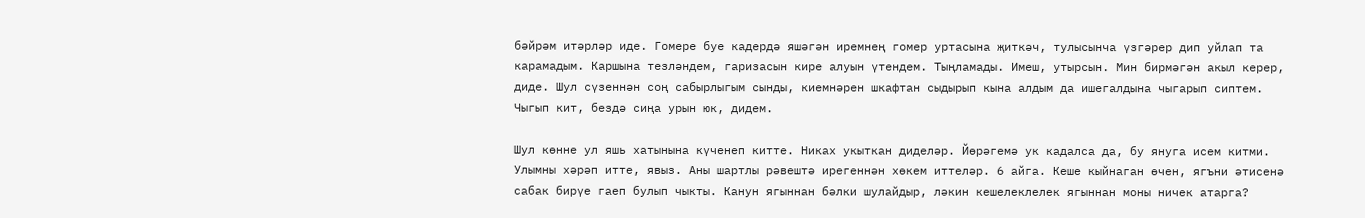бәйрәм итәрләр иде. Гомере буе кадердә яшәгән иремнең гомер уртасына җиткәч, тулысынча үзгәрер дип уйлап та карамадым. Каршына тезләндем, гаризасын кире алуын үтендем. Тыңламады. Имеш, утырсын. Мин бирмәгән акыл керер, диде. Шул сүзеннән соң сабырлыгым сынды, киемнәрен шкафтан сыдырып кына алдым да ишегалдына чыгарып сиптем. Чыгып кит, бездә сиңа урын юк, дидем.

Шул көнне ул яшь хатынына күченеп китте. Никах укыткан диделәр. Йөрәгемә ук кадалса да, бу януга исем китми. Улымны хәрәп итте, явыз. Аны шартлы рәвештә ирегеннән хөкем иттеләр. 6 айга. Кеше кыйнаган өчен, ягъни әтисенә сабак бирүе гаеп булып чыкты. Канун ягыннан бәлки шулайдыр, ләкин кешелеклелек ягыннан моны ничек атарга?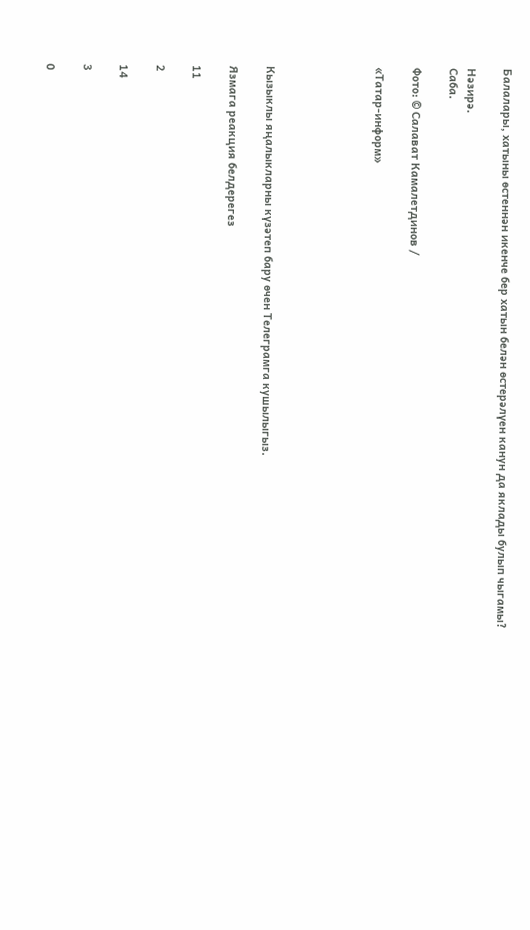Балалары, хатыны өстеннән икенче бер хатын белән өстерәлүен канун да яклады булып чыгамы?

Нәзирә.
Саба.

Фото: © Салават Камалетдинов /

«Татар-информ»





Кызыклы яңалыкларны күзәтеп бару өчен Телеграмга кушылыгыз.

Язмага реакция белдерегез

11

2

14

3

0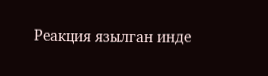Реакция язылган инде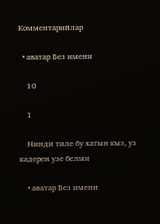Комментарийлар

  • аватар Без имени

    10

    1

    Нинди тиле бу хатын кыз, уз кадерен узе белми

    • аватар Без имени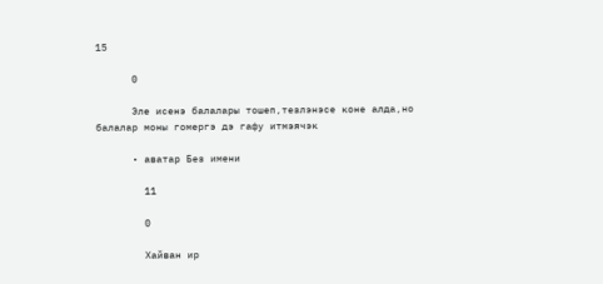15

      0

      Эле исенэ балалары тошеп,тезлэнэсе коне алда,но балалар моны гомергэ дэ гафу итмэячэк

      • аватар Без имени

        11

        0

        Хайван ир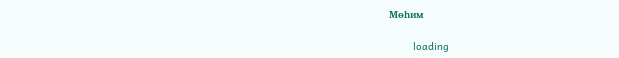Мөһим

        loading